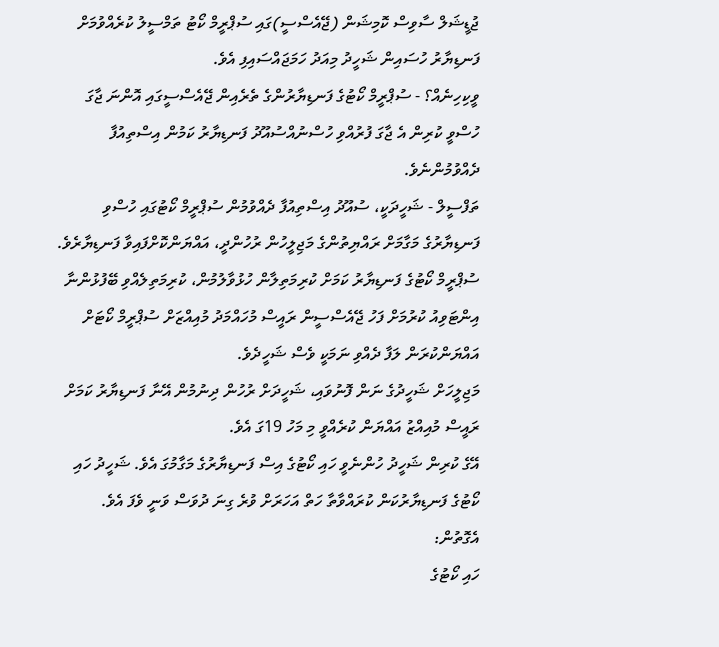ޖުޑީޝަލް ސާވިސް ކޮމިޝަން (ޖޭއެސްސީ)ގައި ސުޕްރީމް ކޯޓު ތަމްސީލު ކުރެއްވުމަށް ފަނޑިޔާރު ހުސައިން ޝަހީދު މިއަދު ހަމަޖައްސައިފި އެވެ.
ވީކިހިނެއް؟ - ސުޕްރީމް ކޯޓުގެ ފަނޑިޔާރުންގެ ތެރެއިން ޖޭއެސްސީގައި އޮންނަ ޖާގަ ހުސްވީ ކުރިން އެ ޖާގަ ފުރުއްވި ހުސްނުއްސުއޫދު ފަނޑިޔާރު ކަމުން އިސްތިއުފާ ދެއްވުމުންނެވެ.
ތަފްސީލް - ޝަހީދަކީ، ސުއޫދު އިސްތިއުފާ ދެއްވުމުން ސުޕްރީމް ކޯޓުގައި ހުސްވި ފަނޑިޔާރުގެ މަގާމަށް ރައްޔިތުންގެ މަޖިލީހުން ރުހުންދީ، އައްޔަންކޮށްފައިވާ ފަނޑިޔާރެވެ.
ސުޕްރީމް ކޯޓުގެ ފަނޑިޔާރު ކަމަށް ކުރިމަތިލާން ހުޅުވާލުމުން، ކުރިމަތިލެއްވި ބޭފުޅުންނާ އިންޓަވިއު ކުރުމަށް ފަހު ޖޭއެސްސީން ރައީސް މުހައްމަދު މުއިއްޒަށް ސުޕްރީމް ކޯޓަށް އައްޔަންކުރަން ލަފާ ދެއްވި ނަމަކީ ވެސް ޝަހީދެވެ.
މަޖިލީހަށް ޝަހީދުގެ ނަން ފޮނުވައި، ޝަހީދަށް ރުހުން ދިނުމުން އޭނާ ފަނޑިޔާރު ކަމަށް ރައީސް މުއިއްޒު އައްޔަން ކުރެއްވީ މި މަހު 19ގަ އެވެ.
އޭގެ ކުރިން ޝަހީދު ހުންނެވީ ހައި ކޯޓުގެ އިސް ފަނޑިޔާރުގެ މަގާމުގަ އެވެ. ޝަހީދު ހައި ކޯޓުގެ ފަނޑިޔާރުކަން ކުރައްވާތާ ހަތް އަހަރަށް ވުރެ ގިނަ ދުވަސް ވަނީ ވެފަ އެވެ. އެގޮތުން:
ހައި ކޯޓުގެ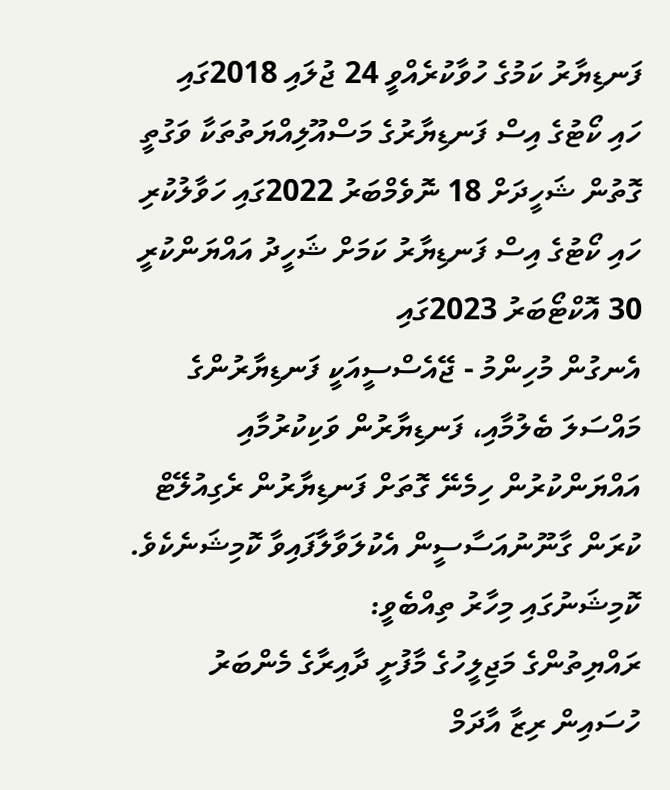ފަނޑިޔާރު ކަމުގެ ހުވާކުރެއްވީ 24 ޖުލައި 2018ގައި
ހައި ކޯޓުގެ އިސް ފަނޑިޔާރުގެ މަސްއޫލިއްޔަތުތަކާ ވަގުތީ ގޮތުން ޝަހީދަށް 18 ނޮވެމްބަރު 2022ގައި ހަވާލުކުރި
ހައި ކޯޓުގެ އިސް ފަނޑިޔާރު ކަމަށް ޝަހީދު އައްޔަންކުރީ 30 އޮކްޓޯބަރު 2023ގައި
އެނގުން މުހިންމު - ޖޭއެސްސީއަކީ ފަނޑިޔާރުންގެ މައްސަލަ ބެލުމާއި، ފަނޑިޔާރުން ވަކިކުރުމާއި އައްޔަންކުރުން ހިމެނޭ ގޮތަށް ފަނޑިޔާރުން ރެގިއުލޭޓް ކުރަން ގާނޫނުއަސާސީން އެކުލަވާލާފައިވާ ކޮމިޝަނެކެވެ. ކޮމިޝަނުގައި މިހާރު ތިއްބެވީ:
ރައްޔިތުންގެ މަޖިލީހުގެ މާފުށީ ދާއިރާގެ މެންބަރު ހުސައިން ރިޒާ އާދަމް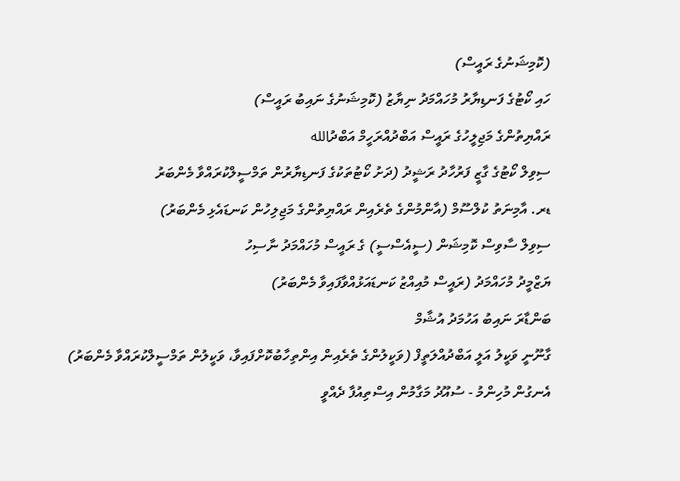(ކޮމިޝަނުގެ ރައީސް)
ހައި ކޯޓުގެ ފަނޑިޔާރު މުހައްމަދު ނިޔާޒު (ކޮމިޝަނުގެ ނައިބު ރައީސް)
ރައްޔިތުންގެ މަޖިލީހުގެ ރައީސް އަބްދުއްރަހީމް އަބްދުالله
ސިވިލް ކޯޓުގެ ގާޒީ ފަރުހާދު ރަޝީދު (ދަށު ކޯޓުތަކުގެ ފަނޑިޔާރުން ތަމްސީލްކުރައްވާ މެންބަރު
ޑރ. އާމިނަތު ކުލްސޫމް (އާންމުންގެ ތެރެއިން ރައްޔިތުންގެ މަޖިލިހުން ކަނޑައެޅި މެންބަރު)
ސިވިލް ސާވިސް ކޮމިޝަން (ސީއެސްސީ) ގެ ރައީސް މުހައްމަދު ނާސިހު
ޔަޒްމީދު މުހައްމަދު (ރައީސް މުއިއްޒު ކަނޑައަޅުއްވާފައިވާ މެންބަރު)
ބަންޑާރަ ނައިބު އަހުމަދު އުޝާމް
ގާނޫނީ ވަކީލު އަލީ އަބްދުއްލަތީފް (ވަކީލުންގެ ތެރެއިން އިންތިހާބުކޮށްފައިވާ، ވަކީލުން ތަމްސީލްކުރައްވާ މެންބަރު)
އެނގުން މުހިންމު - ސުއޫދު މަގާމުން އިސްތިއުފާ ދެއްވީ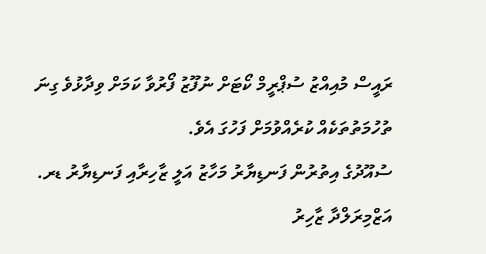ރައީސް މުއިއްޒު ސުޕްރީމް ކޯޓަށް ނުފޫޒު ފޯރުވާ ކަމަށް ވިދާޅުވެ ގިނަ ތުހުމަތުތަކެއް ކުރެއްވުމަށް ފަހުގަ އެވެ.
ސުއޫދުގެ އިތުރުން ފަނޑިޔާރު މަހާޒު އަލީ ޒާހިރާއި ފަނޑިޔާރު ޑރ. އަޒްމިރަލްދާ ޒާހިރު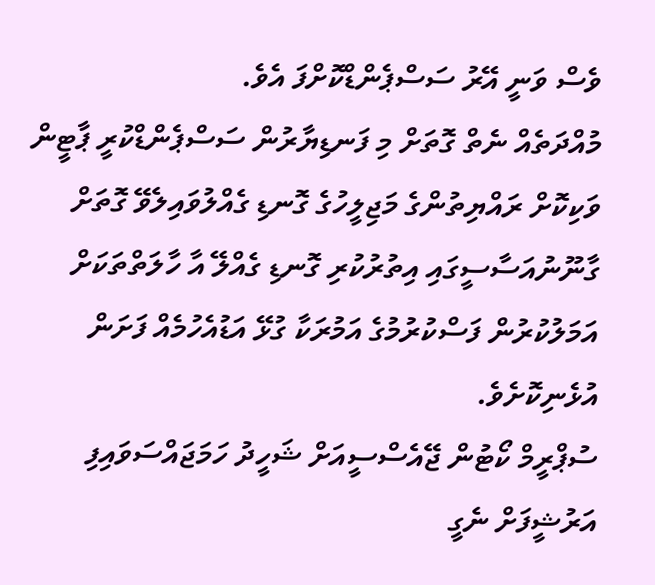ވެސް ވަނީ އޭރު ސަސްޕެންޑްކޮށްފަ އެވެ.
މުއްދަތެއް ނެތް ގޮތަށް މި ފަނޑިޔާރުން ސަސްޕެންޑްކުރީ ޕާޓީން ވަކިކޮށް ރައްޔިތުންގެ މަޖިލީހުގެ ގޮނޑި ގެއްލުވައިލެވޭ ގޮތަށް ގާނޫނުއަސާސީގައި އިތުރުކުރި ގޮނޑި ގެއްލޭ އާ ހާލަތްތަކަށް އަމަލުކުރުން ފަސްކުރުމުގެ އަމުރަކާ ގުޅޭ އަޑުއެހުމެއް ފަށަން އުޅެނިކޮށެވެ.
ސުޕްރީމް ކޯޓުން ޖޭއެސްސީއަށް ޝަހީދު ހަމަޖައްސަވައިފި
އަރުޝީފަށް ނެގީ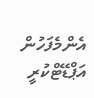އެންމެފަހުން އަޕްޑޭޓްކުރީ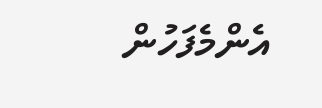އެންމެފަހުން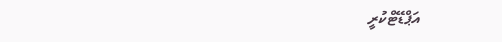އަޕްޑޭޓްކުރީ